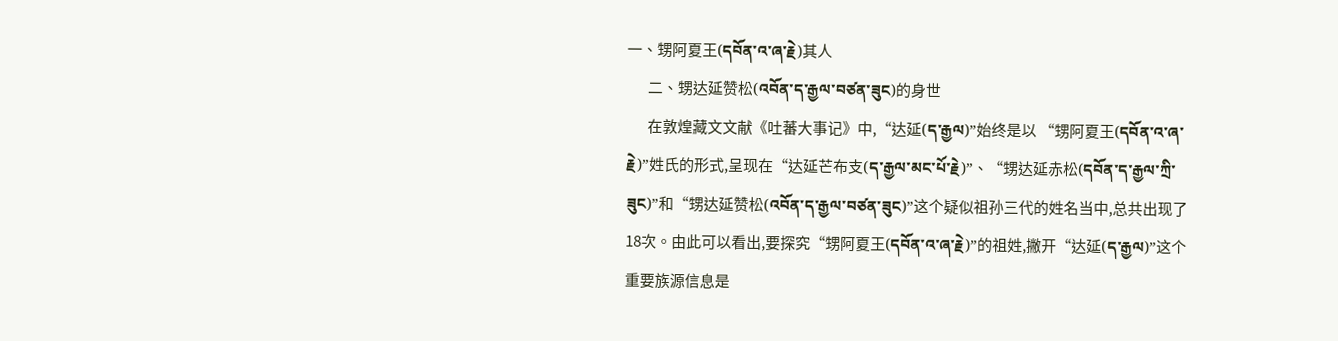一、甥阿夏王(དབོན་འ་ཞ་རྗེ)其人
       二、甥达延赞松(འབོན་ད་རྒྱལ་བཙན་ཟུང)的身世
       在敦煌藏文文献《吐蕃大事记》中,“达延(ད་རྒྱལ)”始终是以 “甥阿夏王(དབོན་འ་ཞ་རྗེ)”姓氏的形式,呈现在“达延芒布支(ད་རྒྱལ་མང་པོ་རྗེ)”、“甥达延赤松(དབོན་ད་རྒྱལ་ཀྲི་ཟུང)”和“甥达延赞松(འབོན་ད་རྒྱལ་བཙན་ཟུང)”这个疑似祖孙三代的姓名当中,总共出现了18次。由此可以看出,要探究“甥阿夏王(དབོན་འ་ཞ་རྗེ)”的祖姓,撇开“达延(ད་རྒྱལ)”这个重要族源信息是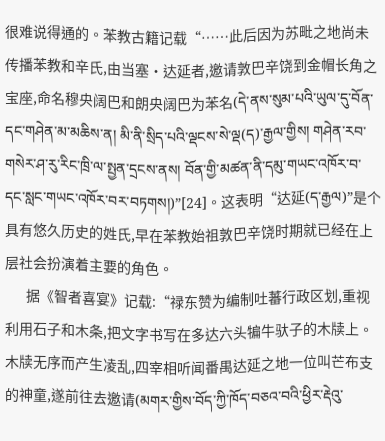很难说得通的。苯教古籍记载“……此后因为苏毗之地尚未传播苯教和辛氏,由当塞·达延者,邀请敦巴辛饶到金帽长角之宝座,命名穆央阔巴和朗央阔巴为苯名(དེ་ནས་སུམ་པའི་ཡུལ་དུ་བོན་དང་གཤེན་མ་མཆིས་ན། མི་ནི་སྲིད་པའི་ལྡངས་སེ་ལྡ(ད)་རྒྱལ་གྱིས། གཤེན་རབ་གསེར་ཤ་རུ་རིང་ཁྲི་ལ་སྤྱན་དྲངས་ནས། བོན་གྱི་མཚན་ནི་དམུ་གཡང་འཁོར་བ་དང་སླང་གཡང་འཁོར་བར་བཏགས།)”[24]。这表明“达延(ད་རྒྱལ)”是个具有悠久历史的姓氏,早在苯教始祖敦巴辛饶时期就已经在上层社会扮演着主要的角色。
       据《智者喜宴》记载:“禄东赞为编制吐蕃行政区划,重视利用石子和木条,把文字书写在多达六头犏牛驮子的木牍上。木牍无序而产生凌乱,四宰相听闻番禺达延之地一位叫芒布支的神童,遂前往去邀请(མགར་གྱིས་བོད་ཀྱི་ཁོད་བཅའ་བའི་ཕྱིར་རྡེའུ་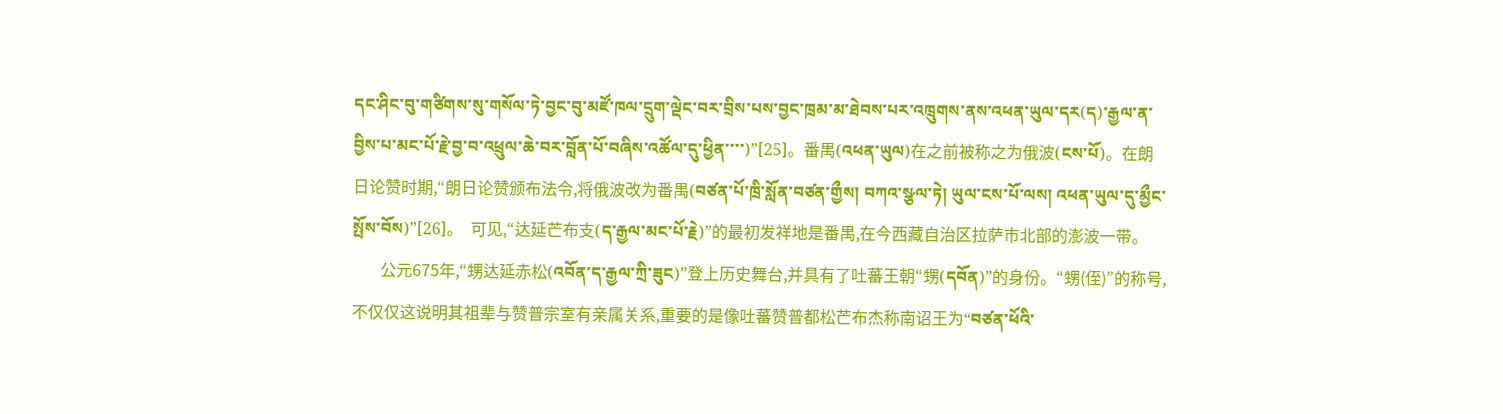དང་ཤིང་བུ་གཙིགས་སུ་གསོལ་ཏེ་བྱང་བུ་མཛོ་ཁལ་དྲུག་ལྡེང་བར་བྲིས་པས་བྱང་ཁྲམ་མ་ཐེབས་པར་འཁྲུགས་ནས་འཕན་ཡུལ་དར(ད)་རྒྱལ་ན་བྱིས་པ་མང་པོ་རྗེ་བྱ་བ་འཕྲུལ་ཆེ་བར་བློན་པོ་བཞིས་འཚོལ་དུ་ཕྱིན་་་་)”[25]。番禺(འཕན་ཡུལ)在之前被称之为俄波(ངས་པོ)。在朗日论赞时期,“朗日论赞颁布法令,将俄波改为番禺(བཙན་པོ་ཁྲི་སློན་བཙན་གྱྀས། བཀའ་སྩལ་ཏེ། ཡུལ་ངས་པོ་ལས། འཕན་ཡུལ་དུ་མྱྀང་སྤོས་བོས)”[26]。  可见,“达延芒布支(ད་རྒྱལ་མང་པོ་རྗེ)”的最初发祥地是番禺,在今西藏自治区拉萨市北部的澎波一带。
       公元675年,“甥达延赤松(འབོན་ད་རྒྱལ་ཀྲི་ཟུང)”登上历史舞台,并具有了吐蕃王朝“甥(དབོན)”的身份。“甥(侄)”的称号,不仅仅这说明其祖辈与赞普宗室有亲属关系,重要的是像吐蕃赞普都松芒布杰称南诏王为“བཙན་ཕོའི་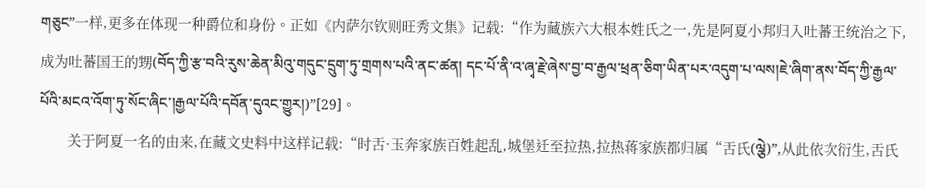གཅུང”一样,更多在体现一种爵位和身份。正如《内萨尔钦则旺秀文集》记载:“作为藏族六大根本姓氏之一,先是阿夏小邦归入吐蕃王统治之下,成为吐蕃国王的甥(བོད་ཀྱི་རྩ་བའི་རུས་ཆེན་མིའུ་གདུང་དྲུག་ཏུ་གྲགས་པའི་ནང་ཚན། དང་པོ་ནི་འ་ཞྭ་རྗེ་ཞེས་བྱ་བ་རྒྱལ་ཕྲན་ཅིག་ཡིན་པར་འདུག་པ་ལས།ཇེ་ཞིག་ནས་བོད་ཀྱི་རྒྱལ་པོའི་མངའ་འོག་ཏུ་སོང་ཞིང་།རྒྱལ་པོའི་དབོན་དུའང་གྱུར།)”[29]。
       关于阿夏一名的由来,在藏文史料中这样记载:“时舌·玉奔家族百姓起乱,城堡迁至拉热,拉热蒋家族都归属“舌氏(ལྕེ)”,从此依次衍生,舌氏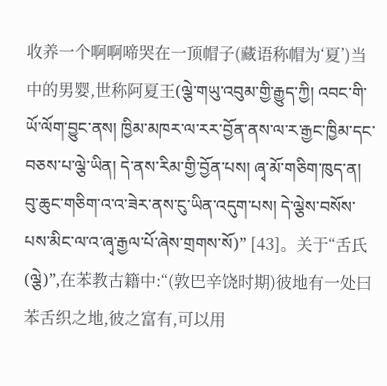收养一个啊啊啼哭在一顶帽子(藏语称帽为‘夏’)当中的男婴,世称阿夏王(ལྕེ་གཡུ་འབུམ་གྱི་རྒྱུད་ཀྱི། འབང་གི་ཡོ་ལོག་བྱུང་ནས། ཁྱིམ་མཁར་ལ་རར་བྱོན་ནས་ལ་ར་རྒྱང་ཁྱིམ་དང་བཅས་པ་ལྕེ་ཡིན། དེ་ནས་རིམ་གྱི་བྱོན་པས། ཞྭ་མོ་གཅིག་ཁུད་ན། བུ་ཆུང་གཅིག་འ་འ་ཟེར་ནས་ངུ་ཡིན་འདུག་པས། དེ་ལྕེས་བསོས་པས་མིང་ལ་འ་ཞྭ་རྒྱལ་པོ་ཞེས་གྲགས་སོ)” [43]。关于“舌氏(ལྕེ)”,在苯教古籍中:“(敦巴辛饶时期)彼地有一处曰苯舌织之地,彼之富有,可以用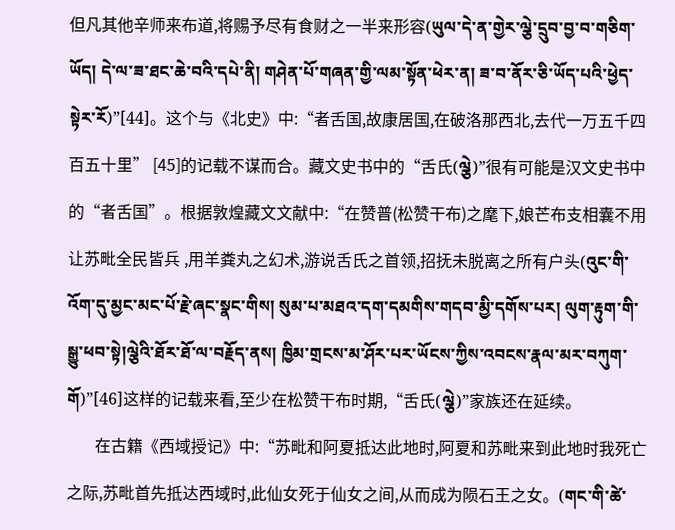但凡其他辛师来布道,将赐予尽有食财之一半来形容(ཡུལ་དེ་ན་གྱེར་ལྕེ་དྲུབ་བྱ་བ་གཅིག་ཡོད། དེ་ལ་ཟ་ཐང་ཆེ་བའི་དཔེ་ནི། གཤེན་པོ་གཞན་གྱི་ལམ་སྟོན་ཕེར་ན། ཟ་བ་ནོར་ཅི་ཡོད་པའི་ཕྱེད་སྟེར་རོ)”[44]。这个与《北史》中:“者舌国,故康居国,在破洛那西北,去代一万五千四百五十里” [45]的记载不谋而合。藏文史书中的“舌氏(ལྕེ)”很有可能是汉文史书中的“者舌国”。根据敦煌藏文文献中:“在赞普(松赞干布)之麾下,娘芒布支相囊不用让苏毗全民皆兵 ,用羊粪丸之幻术,游说舌氏之首领,招抚未脱离之所有户头(འུང་གི་འོག་དུ་མྱང་མང་པོ་རྗེ་ཞང་སྣང་གིས། སུམ་པ་མཐའ་དག་དམགིས་གདབ་མྱི་དགོས་པར། ལུག་རྟུག་གི་སྒྱུ་ཕབ་སྟེ།ལྕེའི་ཐོར་ཐོ་ལ་བརྗོད་ནས། ཁྱིམ་གྲངས་མ་ཤོར་པར་ཡོངས་ཀྱིས་འབངས་རྣལ་མར་བཀུག་གོ)”[46]这样的记载来看,至少在松赞干布时期,“舌氏(ལྕེ)”家族还在延续。
       在古籍《西域授记》中:“苏毗和阿夏抵达此地时,阿夏和苏毗来到此地时我死亡之际,苏毗首先抵达西域时,此仙女死于仙女之间,从而成为陨石王之女。(གང་གི་ཚེ་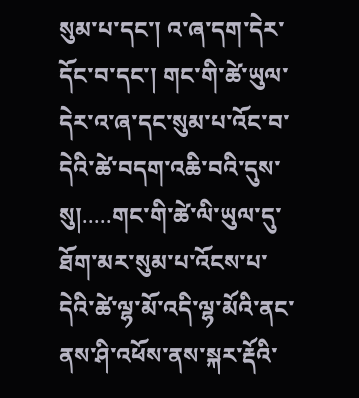སུམ་པ་དང་། འ་ཞ་དག་དེར་དོང་བ་དང་། གང་གི་ཚེ་ཡུལ་དེར་འ་ཞ་དང་སུམ་པ་འོང་བ་དེའི་ཚེ་བདག་འཆི་བའི་དུས་སུ།.....གང་གི་ཚེ་ལི་ཡུལ་དུ་ཐོག་མར་སུམ་པ་འོངས་པ་དེའི་ཚེ་ལྷ་མོ་འདི་ལྷ་མོའི་ནང་ནས་ཤི་འཕོས་ནས་སྐར་རྡོའི་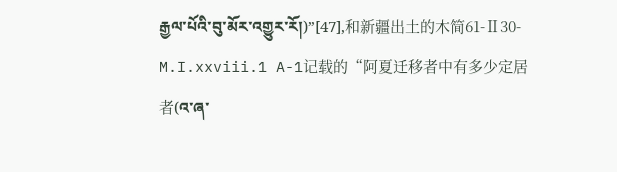རྒྱལ་པོའི་བུ་མོར་འགྱུར་རོ།)”[47],和新疆出土的木简61-Ⅱ30-M.I.xxviii.1 A-1记载的“阿夏迁移者中有多少定居者(འ་ཞ་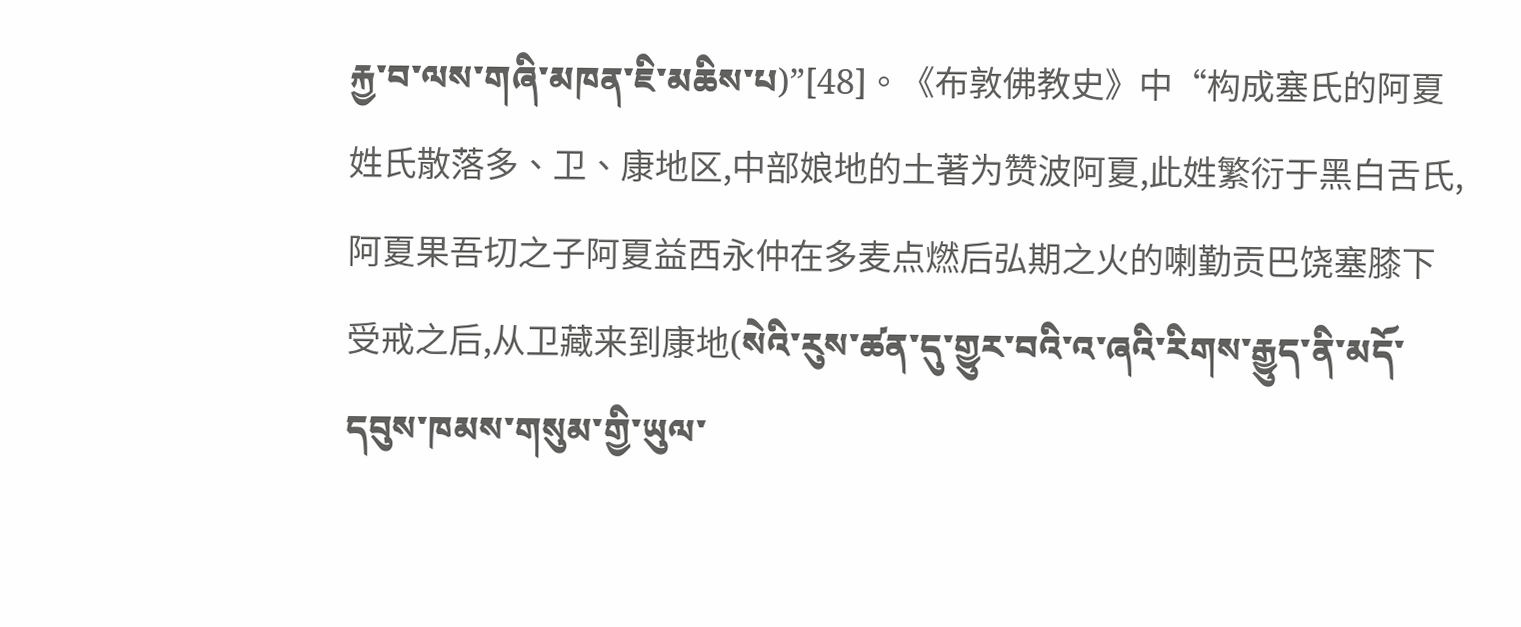རྐྱ་བ་ལས་གཞི་མཁན་ཇི་མཆིས་པ)”[48]。《布敦佛教史》中“构成塞氏的阿夏姓氏散落多、卫、康地区,中部娘地的土著为赞波阿夏,此姓繁衍于黑白舌氏,阿夏果吾切之子阿夏益西永仲在多麦点燃后弘期之火的喇勤贡巴饶塞膝下受戒之后,从卫藏来到康地(སེའི་རུས་ཚན་དུ་གྱུར་བའི་འ་ཞའི་རིགས་རྒྱུད་ནི་མདོ་དབུས་ཁམས་གསུམ་གྱི་ཡུལ་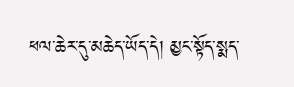ཕལ་ཆེར་དུ་མཆེད་ཡོད་དེ། མྱང་སྟོད་སྨད་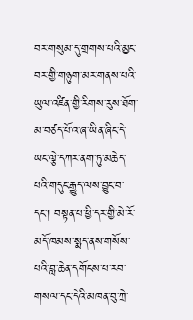བར་གསུམ་དུ་གྲགས་པའི་མྱང་བར་གྱི་གཉུག་མར་གནས་པའི་ཡུལ་འཛིན་གྱི་རིགས་རུས་ཐོག་མ་བཙད་པོ་འ་ཞ་ཡིན་ཞིང་དེ་ཡང་ལྕེ་དཀར་ནག་ཏུ་མཆེད་པའི་གདུང་རྒྱུད་ལས་བྱུང་བ་དང་། བསྟན་པ་ཕྱི་དར་གྱི་མེ་རོ་མདོ་ཁམས་སྨད་ནས་གསོས་པའི་བླ་ཆེན་དགོངས་པ་རབ་གསལ་དང་དེའི་མཁན་བུ་ཀྲེ་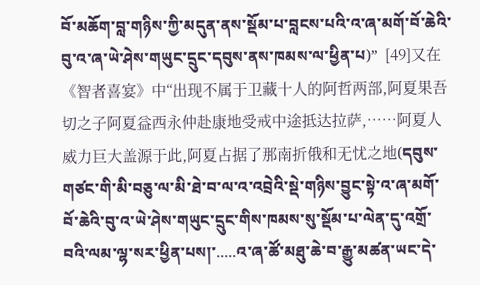བོ་མཆོག་བླ་གཉིས་ཀྱི་མདུན་ནས་སྡོམ་པ་བླངས་པའི་འ་ཞ་མགོ་བོ་ཆེའི་བུ་འ་ཞ་ཡེ་ཤེས་གཡུང་དྲུང་དབུས་ནས་ཁམས་ལ་ཕྱིན་པ)”  [49]又在《智者喜宴》中“出现不属于卫藏十人的阿哲两部,阿夏果吾切之子阿夏益西永仲赴康地受戒中途抵达拉萨,……阿夏人威力巨大盖源于此,阿夏占据了那南折俄和无忧之地(དབུས་གཙང་གི་མི་བཅུ་ལ་མི་ཐེ་བ་ལ་འ་འབྲེའི་སྡེ་གཉིས་བྱུང་སྟེ་འ་ཞ་མགོ་བོ་ཆེའི་བུ་འ་ཡེ་ཤེས་གཡུང་དྲུང་གིས་ཁམས་སུ་སྡོམ་པ་ལེན་དུ་འགྲོ་བའི་ལམ་ལྷ་སར་ཕྱིན་པས།་.....འ་ཞ་ཚོ་མཐུ་ཆེ་བ་རྒྱུ་མཚན་ཡང་དེ་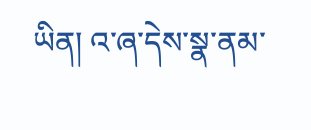ཡིན། འ་ཞ་དེས་སྣ་ནམ་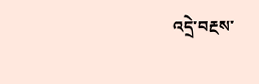འདྲེ་བརྔས་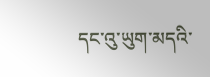དང་འུ་ཡུག་མདའི་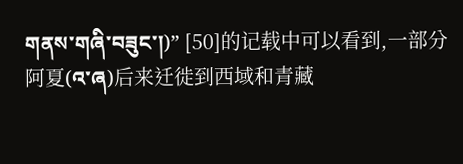གནས་གཞི་བཟུང་།)” [50]的记载中可以看到,一部分阿夏(འ་ཞ)后来迁徙到西域和青藏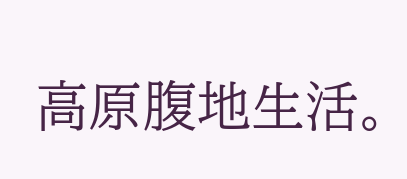高原腹地生活。